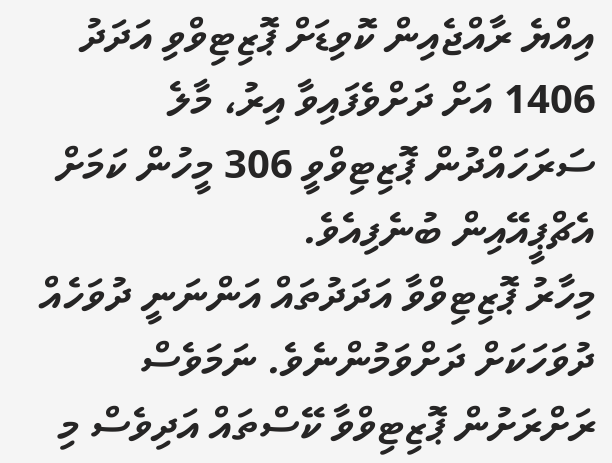އިއްޔެ ރާއްޖެއިން ކޮވިޑަށް ޕޮޒިޓިވްވި އަދަދު 1406 އަށް ދަށްވެފައިވާ އިރު، މާލެ ސަރަހައްދުން ޕޮޒިޓިވްވީ 306 މީހުން ކަމަށް އެޗްޕީއޭއިން ބުނެފިއެވެ.
މިހާރު ޕޮޒިޓިވްވާ އަދަދުތައް އަންނަނީ ދުވަހެއް ދުވަހަކަށް ދަށްވަމުންނެވެ. ނަމަވެސް ރަށްރަށުން ޕޮޒިޓިވްވާ ކޭސްތައް އަދިވެސް މި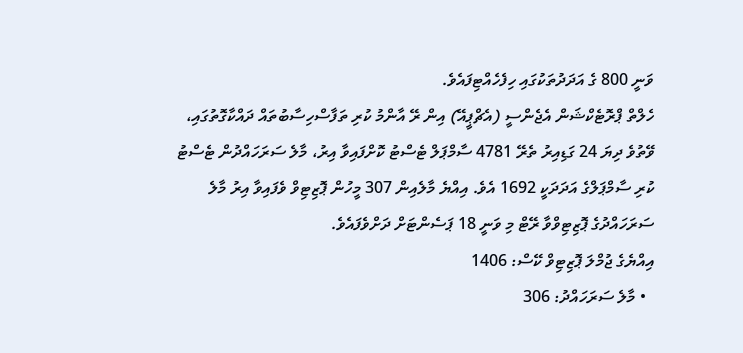ވަނީ 800 ގެ އަދަދުތަކުގައި ހިފެހެއްޓިފައެވެ.
ހެލްތް ޕްރޮޓެކްޝަން އެޖެންސީ (އެޗްޕީއޭ) އިން ރޭ އާންމު ކުރި ތަފާސްހިސާބުތައް ދައްކާގޮތުގައި، ވޭތުވެ ދިޔަ 24 ގަޑިއިރު ތެރޭ 4781 ސާމްޕަލް ޓެސްޓު ކޮށްފައިވާ އިރު، މާލެ ސަރަހައްދުން ޓެސްޓު ކުރި ސާމްޕަލްގެ އަދަދަކީ 1692 އެވެ. އިއްޔެ މާލެއިން 307 މީހުން ޕޮޒިޓިވް ވެފައިވާ އިރު މާލެ ސަރަހައްދުގެ ޕޮޒިޓިވްވާ ރޭޓް މި ވަނީ 18 ޕަސެންޓަށް ދަށްވެފައެވެ.
އިއްޔެގެ ޖުމްލަ ޕޮޒިޓިވް ކޭސް: 1406
  • މާލެ ސަރަހައްދު: 306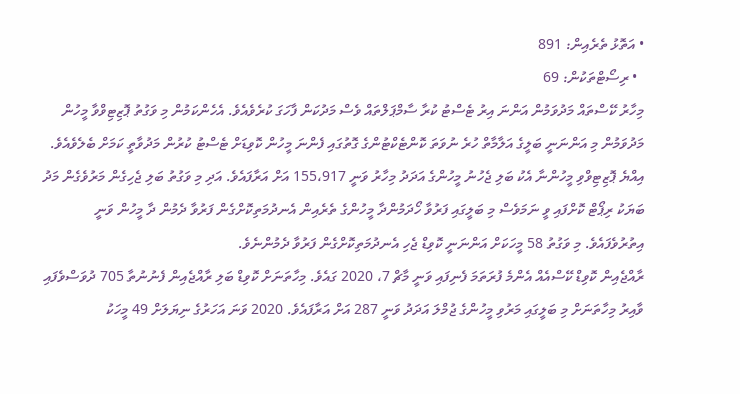• އަތޮޅު ތެރެއިން: 891
  • ރިސޯޓްތަކުން: 69
މިހާރު ކޭސްތައް މަދުވަމުން އަންނަ އިރު ޓެސްޓު ކުރާ ސާމްޕަލްތައް ވެސް މަދުކަން ފާހަގަ ކުރެވެއެވެ. އެހެންކަމުން މި ވަގުތު ޕޮޒިޓިވްވާ މީހުން މަދުވަމުން މި އަންނަނީ ބަލީގެ އަލާމާތް ހުރެ ނުވަތަ ކޮންޓެކްޓުންގެ ގޮތުގައި ފެންނަ މީހުން ކޮވިޑަށް ޓެސްޓު ކުރުން މަދުވާތީ ކަމަށް ބެލެވެއެވެ.
އިއްޔެ ޕޮޒިޓިވްވި މީހުންނާ އެކު ބަލި ޖެހުނު މީހުންގެ އަދަދު މިހާރު ވަނީ 155،917 އަށް އަރާފައެވެ. އަދި މި ވަގުތު ބަލި ޖެހިގެން މަރުވެގެން މަދު ބަޔަކު ރިޕޯޓް ކޮށްފައި ވީ ނަމަވެސް މި ބަލީގައި ފަރުވާ ހޯދަމުންދާ މީހުންގެ ތެރެއިން އެނދުމަތިކޮށްގެން ފަރުވާ ދެމުން ދާ މީހުން ވަނީ އިތުރުވެފައެވެ. މި ވަގުތު 58 މީހަކަށް އަންނަނީ ކޮވިޑް ޖެހި އެނދުމަތިކޮށްގެން ފަރުވާ ދެމުންނެވެ.
ރާއްޖެއިން ކޮވިޑް ކޭސްއެއް އެންމެ ފުރަތަމަ ފެނިފައި ވަނީ މާޗް 7، 2020 ގައެވެ. މިހާތަނަށް ކޮވިޑް ބަލި ރާއްޖެއިން ފެނުނުތާ 705 ދުވަސްވެފައި ވާއިރު މިހާތަނަށް މި ބަލީގައި މަރުވި މީހުންގެ ޖުމްލަ އަދަދު ވަނީ 287 އަށް އަރާފައެވެ. 2020 ވަނަ އަހަރުގެ ނިޔަލަށް 49 މީހަކު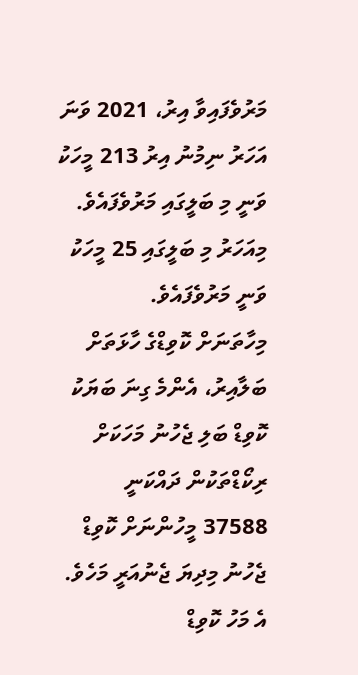މަރުވެފައިވާ އިރު، 2021 ވަނަ އަހަރު ނިމުނު އިރު 213 މީހަކު ވަނީ މި ބަލީގައި މަރުވެފައެވެ. މިއަހަރު މި ބަލީގައި 25 މީހަކު ވަނީ މަރުވެފައެވެ.
މިހާތަނަށް ކޮވިޑްގެ ހާޅަތަށް ބަލާއިރު، އެންމެ ގިނަ ބަޔަކު ކޮވިޑް ބަލި ޖެހުނު މަހަކަށް ރިކޯޑްތަކުން ދައްކަނީ 37588 މީހުންނަށް ކޮވިޑް ޖެހުނު މިދިޔަ ޖެނުއަރީ މަހެވެ. އެ މަހު ކޮވިޑް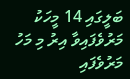ބަލީގައި 14 މީހަކު މަރުވެފައިވާ އިރު މި މަހު މަރުވެފައި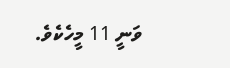ވަނީ 11 މީހެކެވެ.